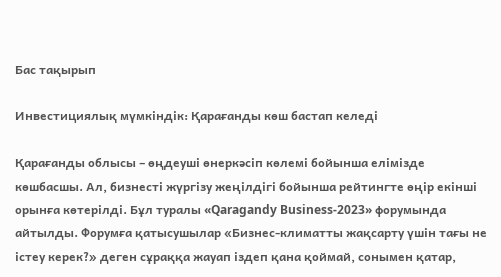Бас тақырып

Инвестициялық мүмкіндік: Қарағанды көш бастап келеді

Қарағанды облысы – өңдеуші өнеркәсіп көлемі бойынша елімізде көшбасшы. Ал, бизнесті жүргізу жеңілдігі бойынша рейтингте өңір екінші орынға көтерілді. Бұл туралы «Qaragandy Business-2023» форумында айтылды. Форумға қатысушылар «Бизнес-климатты жақсарту үшін тағы не істеу керек?» деген сұраққа жауап іздеп қана қоймай, сонымен қатар,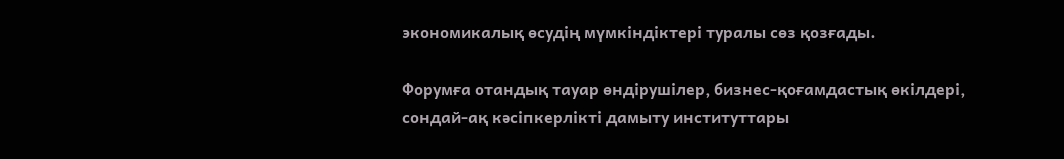экономикалық өсудің мүмкіндіктері туралы сөз қозғады.

Форумға отандық тауар өндірушілер, бизнес-қоғамдастық өкілдері, сондай-ақ кәсіпкерлікті дамыту институттары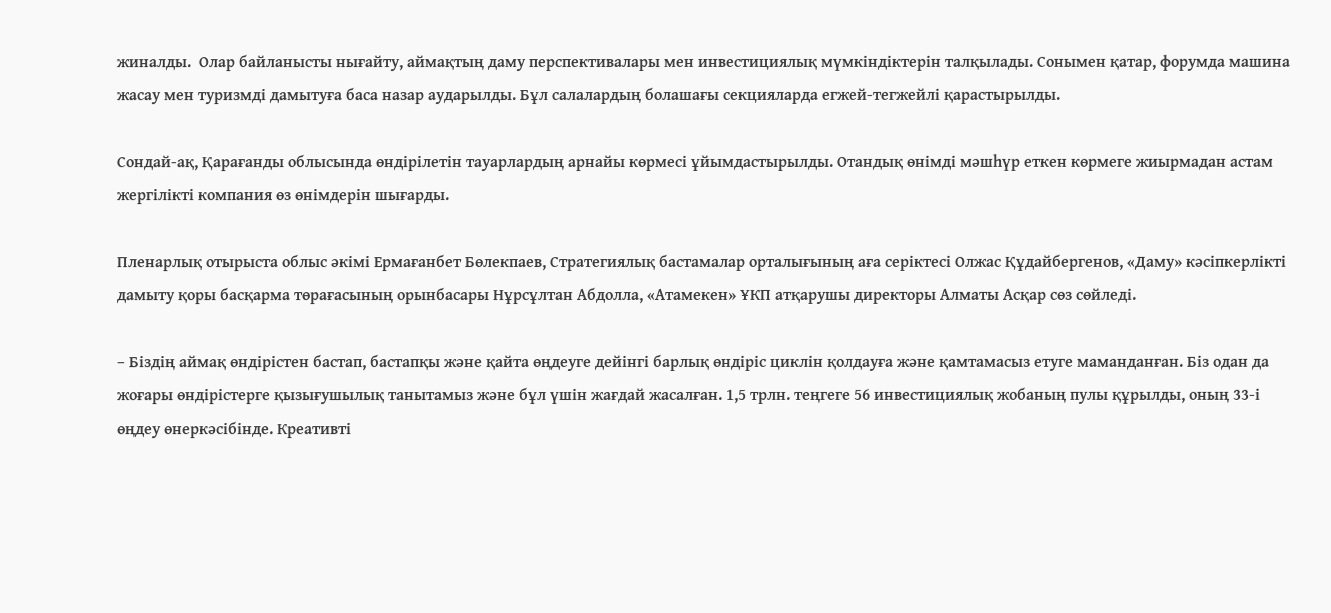жиналды.  Олар байланысты нығайту, аймақтың даму перспективалары мен инвестициялық мүмкіндіктерін талқылады. Сонымен қатар, форумда машина жасау мен туризмді дамытуға баса назар аударылды. Бұл салалардың болашағы секцияларда егжей-тегжейлі қарастырылды.

Сондай-ақ, Қарағанды облысында өндірілетін тауарлардың арнайы көрмесі ұйымдастырылды. Отандық өнімді мәшһүр еткен көрмеге жиырмадан астам жергілікті компания өз өнімдерін шығарды.

Пленарлық отырыста облыс әкімі Ермағанбет Бөлекпаев, Стратегиялық бастамалар орталығының аға серіктесі Олжас Құдайбергенов, «Даму» кәсіпкерлікті дамыту қоры басқарма төрағасының орынбасары Нұрсұлтан Абдолла, «Атамекен» ҰКП атқарушы директоры Алматы Асқар сөз сөйледі.

– Біздің аймақ өндірістен бастап, бастапқы және қайта өңдеуге дейінгі барлық өндіріс циклін қолдауға және қамтамасыз етуге маманданған. Біз одан да жоғары өндірістерге қызығушылық танытамыз және бұл үшін жағдай жасалған. 1,5 трлн. теңгеге 56 инвестициялық жобаның пулы құрылды, оның 33-і өңдеу өнеркәсібінде. Креативті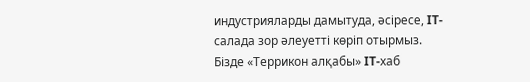индустрияларды дамытуда, әсіресе, IT-салада зор әлеуетті көріп отырмыз. Бізде «Террикон алқабы» IT-хаб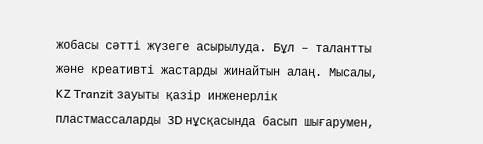жобасы сәтті жүзеге асырылуда. Бұл – талантты және креативті жастарды жинайтын алаң. Мысалы, KZ Tranzit зауыты қазір инженерлік пластмассаларды 3D нұсқасында басып шығарумен,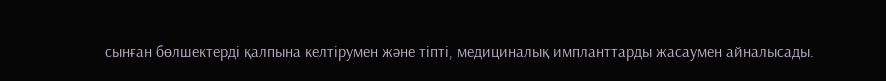сынған бөлшектерді қалпына келтірумен және тіпті, медициналық импланттарды жасаумен айналысады.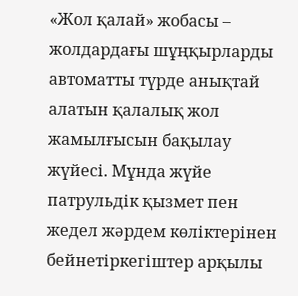«Жол қалай» жобасы – жолдардағы шұңқырларды автоматты түрде анықтай алатын қалалық жол жамылғысын бақылау жүйесі. Мұнда жүйе патрульдік қызмет пен жедел жәрдем көліктерінен бейнетіркегіштер арқылы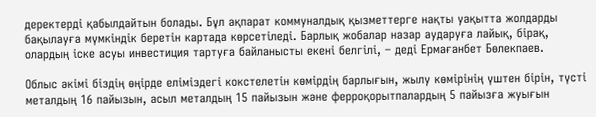деректерді қабылдайтын болады. Бұл ақпарат коммуналдық қызметтерге нақты уақытта жолдарды бақылауға мүмкіндік беретін картада көрсетіледі. Барлық жобалар назар аударуға лайық, бірақ, олардың іске асуы инвестиция тартуға байланысты екені белгілі, – деді Ермағанбет Бөлекпаев.

Облыс әкімі біздің өңірде еліміздегі кокстелетін көмірдің барлығын, жылу көмірінің үштен бірін, түсті металдың 16 пайызын, асыл металдың 15 пайызын және ферроқорытпалардың 5 пайызға жуығын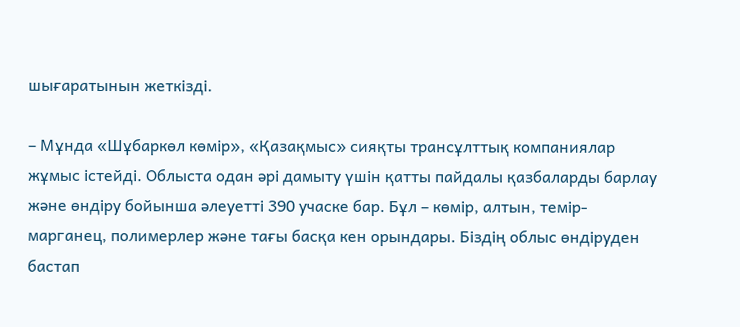шығаратынын жеткізді.

– Мұнда «Шұбаркөл көмір», «Қазақмыс» сияқты трансұлттық компаниялар жұмыс істейді. Облыста одан әрі дамыту үшін қатты пайдалы қазбаларды барлау және өндіру бойынша әлеуетті 390 учаске бар. Бұл – көмір, алтын, темір-марганец, полимерлер және тағы басқа кен орындары. Біздің облыс өндіруден бастап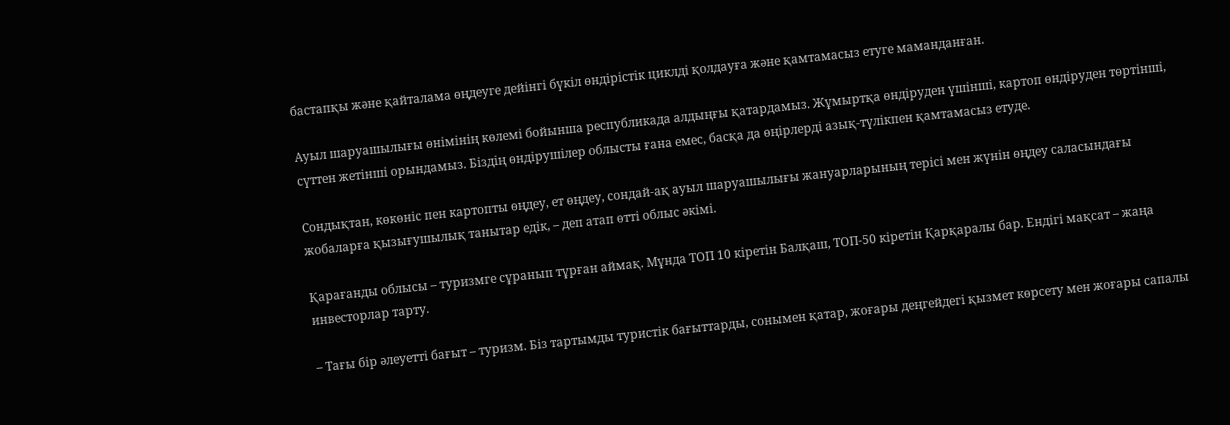бастапқы және қайталама өңдеуге дейінгі бүкіл өндірістік циклді қолдауға және қамтамасыз етуге маманданған.

Ауыл шаруашылығы өнімінің көлемі бойынша республикада алдыңғы қатардамыз. Жұмыртқа өндіруден үшінші, картоп өндіруден төртінші, сүттен жетінші орындамыз. Біздің өндірушілер облысты ғана емес, басқа да өңірлерді азық-түлікпен қамтамасыз етуде.

Сондықтан, көкөніс пен картопты өңдеу, ет өңдеу, сондай-ақ ауыл шаруашылығы жануарларының терісі мен жүнін өңдеу саласындағы жобаларға қызығушылық танытар едік, – деп атап өтті облыс әкімі.

Қарағанды облысы – туризмге сұранып тұрған аймақ. Мұнда ТОП 10 кіретін Балқаш, ТОП-50 кіретін Қарқаралы бар. Ендігі мақсат – жаңа инвесторлар тарту.

– Тағы бір әлеуетті бағыт – туризм. Біз тартымды туристік бағыттарды, сонымен қатар, жоғары деңгейдегі қызмет көрсету мен жоғары сапалы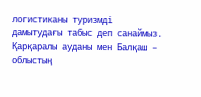логистиканы туризмді дамытудағы табыс деп санаймыз. Қарқаралы ауданы мен Балқаш – облыстың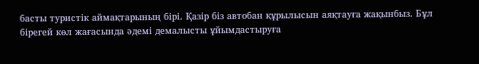басты туристік аймақтарының бірі. Қазір біз автобан құрылысын аяқтауға жақынбыз. Бұл бірегей көл жағасында әдемі демалысты ұйымдастыруға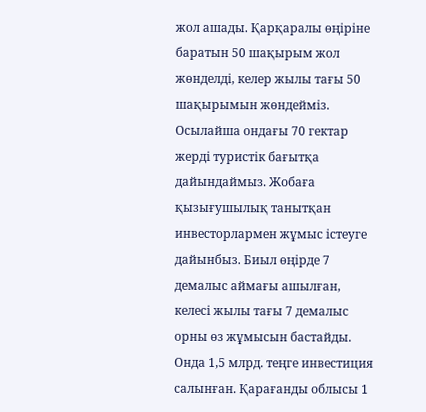жол ашады. Қарқаралы өңіріне баратын 50 шақырым жол жөнделді, келер жылы тағы 50 шақырымын жөндейміз. Осылайша ондағы 70 гектар жерді туристік бағытқа дайындаймыз. Жобаға қызығушылық танытқан инвесторлармен жұмыс істеуге дайынбыз. Биыл өңірде 7 демалыс аймағы ашылған, келесі жылы тағы 7 демалыс орны өз жұмысын бастайды. Онда 1,5 млрд. теңге инвестиция салынған. Қарағанды облысы 1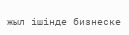жыл ішінде бизнеске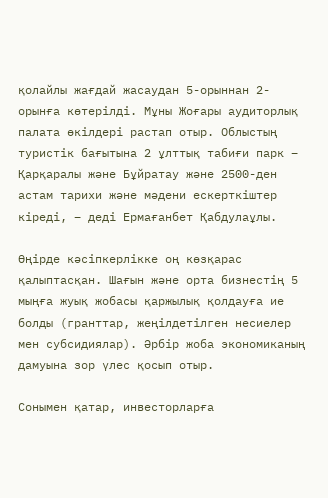қолайлы жағдай жасаудан 5-орыннан 2-орынға көтерілді. Мұны Жоғары аудиторлық палата өкілдері растап отыр. Облыстың туристік бағытына 2 ұлттық табиғи парк – Қарқаралы және Бұйратау және 2500-ден астам тарихи және мәдени ескерткіштер кіреді, – деді Ермағанбет Қабдулаұлы.

Өңірде кәсіпкерлікке оң көзқарас қалыптасқан. Шағын және орта бизнестің 5 мыңға жуық жобасы қаржылық қолдауға ие болды (гранттар, жеңілдетілген несиелер мен субсидиялар). Әрбір жоба экономиканың дамуына зор үлес қосып отыр.

Сонымен қатар, инвесторларға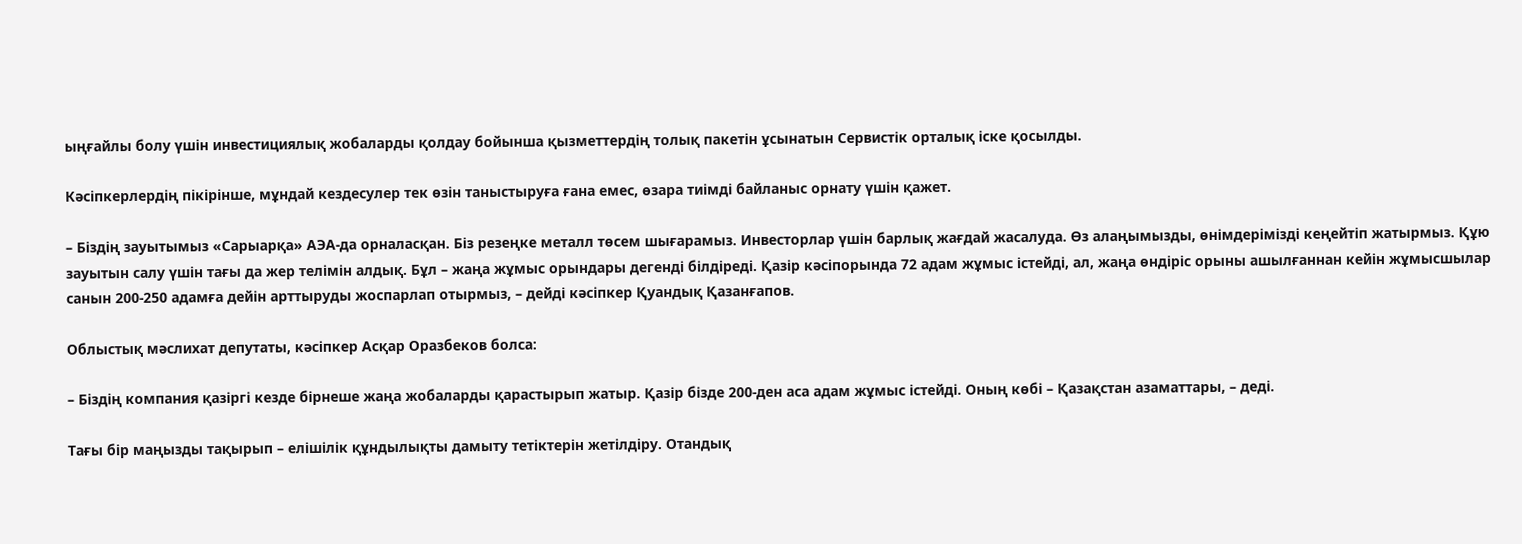ыңғайлы болу үшін инвестициялық жобаларды қолдау бойынша қызметтердің толық пакетін ұсынатын Сервистік орталық іске қосылды.

Кәсіпкерлердің пікірінше, мұндай кездесулер тек өзін таныстыруға ғана емес, өзара тиімді байланыс орнату үшін қажет.

– Біздің зауытымыз «Сарыарқа» АЭА-да орналасқан. Біз резеңке металл төсем шығарамыз. Инвесторлар үшін барлық жағдай жасалуда. Өз алаңымызды, өнімдерімізді кеңейтіп жатырмыз. Құю зауытын салу үшін тағы да жер телімін алдық. Бұл – жаңа жұмыс орындары дегенді білдіреді. Қазір кәсіпорында 72 адам жұмыс істейді, ал, жаңа өндіріс орыны ашылғаннан кейін жұмысшылар санын 200-250 адамға дейін арттыруды жоспарлап отырмыз, – дейді кәсіпкер Қуандық Қазанғапов.

Облыстық мәслихат депутаты, кәсіпкер Асқар Оразбеков болса:

– Біздің компания қазіргі кезде бірнеше жаңа жобаларды қарастырып жатыр. Қазір бізде 200-ден аса адам жұмыс істейді. Оның көбі – Қазақстан азаматтары, – деді.

Тағы бір маңызды тақырып – елішілік құндылықты дамыту тетіктерін жетілдіру. Отандық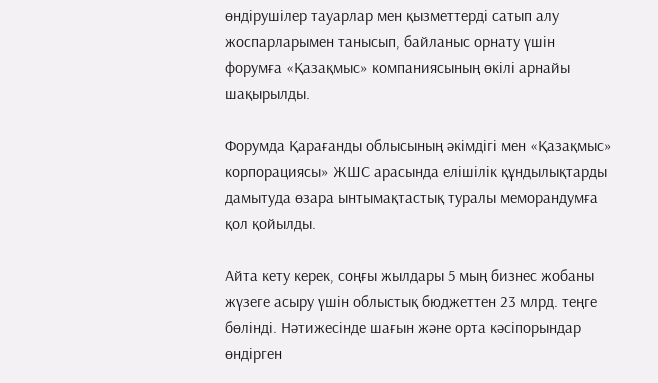өндірушілер тауарлар мен қызметтерді сатып алу жоспарларымен танысып, байланыс орнату үшін форумға «Қазақмыс» компаниясының өкілі арнайы шақырылды.

Форумда Қарағанды облысының әкімдігі мен «Қазақмыс» корпорациясы» ЖШС арасында елішілік құндылықтарды дамытуда өзара ынтымақтастық туралы меморандумға қол қойылды.

Айта кету керек, соңғы жылдары 5 мың бизнес жобаны жүзеге асыру үшін облыстық бюджеттен 23 млрд. теңге бөлінді. Нәтижесінде шағын және орта кәсіпорындар өндірген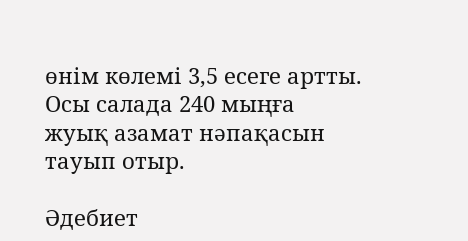өнім көлемі 3,5 есеге артты. Осы салада 240 мыңға жуық азамат нәпақасын тауып отыр.

Әдебиет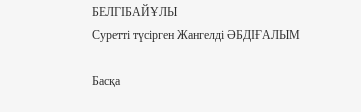БЕЛГІБАЙҰЛЫ
Суретті түсірген Жангелді ӘБДІҒАЛЫМ

Басқа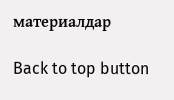материалдар

Back to top button